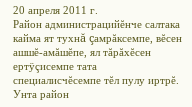20 апреля 2011 г.
Район администрацийĕнче салтака кайма ят тухнă çамрăксемпе, вĕсен ашшĕ-амăшĕпе, ял тăрăхĕсен ертÿçисемпе тата специалисчĕсемпе тĕл пулу иртрĕ. Унта район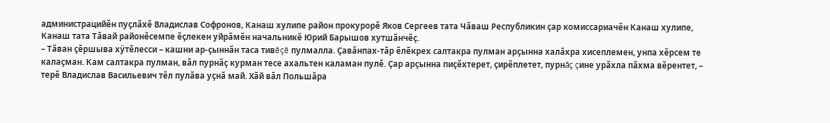администрацийĕн пуçлăхĕ Владислав Софронов, Канаш хулипе район прокурорĕ Яков Сергеев тата Чăваш Республикин çар комиссариачĕн Канаш хулипе, Канаш тата Тăвай районĕсемпе ĕçлекен уйрăмĕн начальникĕ Юрий Барышов хутшăнчĕç.
– Тăван çĕршыва хÿтĕлесси – кашни ар-çыннăн таса тивĕçĕ пулмалла. Çавăнпах-тăр ĕлĕкрех салтакра пулман арçынна халăхра хисеплемен, унпа хĕрсем те калаçман. Кам салтакра пулман, вăл пурнăç курман тесе ахальтен каламан пулĕ. Çар арçынна пиçĕхтерет, çирĕплетет, пурнăç çине урăхла пăхма вĕрентет, – терĕ Владислав Васильевич тĕл пулăва уçнă май. Хăй вăл Польшăра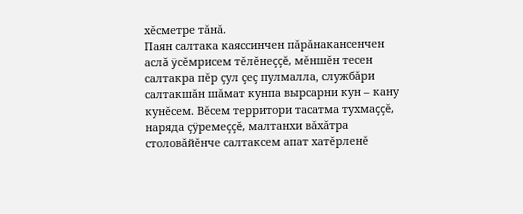хĕсметре тăнă.
Паян салтака каяссинчен пăрăнакансенчен аслă ÿсĕмрисем тĕлĕнеççĕ, мĕншĕн тесен салтакра пĕр çул çеç пулмалла, службăри салтакшăн шăмат кунпа вырсарни кун – кану кунĕсем. Вĕсем территори тасатма тухмаççĕ, наряда çÿремеççĕ, малтанхи вăхăтра столовăйĕнче салтаксем апат хатĕрленĕ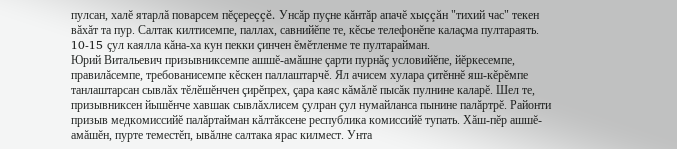пулсан, халĕ ятарлă поварсем пĕçереççĕ. Унсăр пуçне кăнтăр апачĕ хыççăн "тихий час" текен вăхăт та пур. Салтак килтисемпе, паллах, савнийĕпе те, кĕсье телефонĕпе калаçма пултараять. 10-15 çул каялла кăна-ха кун пекки çинчен ĕмĕтленме те пултарайман.
Юрий Витальевич призывниксемпе ашшĕ-амăшне çарти пурнăç условийĕпе, йĕркесемпе, правилăсемпе, требованисемпе кĕскен паллаштарчĕ. Ял ачисем хулара çитĕннĕ яш-кĕрĕмпе танлаштарсан сывлăх тĕлĕшĕнчен çирĕпрех, çара каяс кăмăлĕ пысăк пулнине каларĕ. Шел те, призывниксен йышĕнче хавшак сывлăхлисем çулран çул нумайланса пынине палăртрĕ. Районти призыв медкомиссийĕ палăртайман кăлтăксене республика комиссийĕ тупать. Хăш-пĕр ашшĕ-амăшĕн, пурте теместĕп, ывăлне салтака ярас килмест. Унта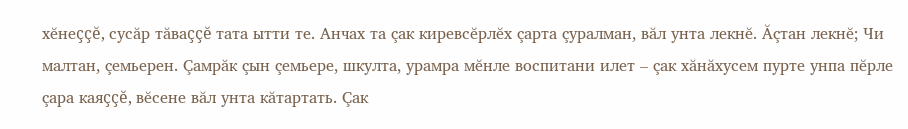хĕнеççĕ, сусăр тăваççĕ тата ытти те. Анчах та çак киревсĕрлĕх çарта çуралман, вăл унта лекнĕ. Ăçтан лекнĕ; Чи малтан, çемьерен. Çамрăк çын çемьере, шкулта, урамра мĕнле воспитани илет – çак хăнăхусем пурте унпа пĕрле çара каяççĕ, вĕсене вăл унта кăтартать. Çак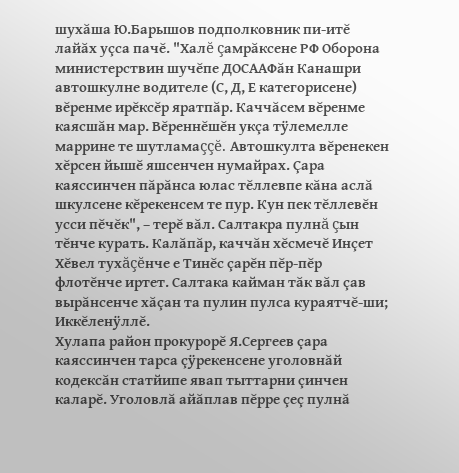шухăша Ю.Барышов подполковник пи-итĕ лайăх уçса пачĕ. "Халĕ çамрăксене РФ Оборона министерствин шучĕпе ДОСААФăн Канашри автошкулне водителе (С, Д, Е категорисене) вĕренме ирĕксĕр яратпăр. Каччăсем вĕренме каясшăн мар. Вĕреннĕшĕн укçа тÿлемелле маррине те шутламаççĕ. Автошкулта вĕренекен хĕрсен йышĕ яшсенчен нумайрах. Çара каяссинчен пăрăнса юлас тĕллевпе кăна аслă шкулсене кĕрекенсем те пур. Кун пек тĕллевĕн усси пĕчĕк", – терĕ вăл. Салтакра пулнă çын тĕнче курать. Калăпăр, каччăн хĕсмечĕ Инçет Хĕвел тухăçĕнче е Тинĕс çарĕн пĕр-пĕр флотĕнче иртет. Салтака кайман тăк вăл çав вырăнсенче хăçан та пулин пулса кураятчĕ-ши; Иккĕленÿллĕ.
Хулапа район прокурорĕ Я.Сергеев çара каяссинчен тарса çÿрекенсене уголовнăй кодексăн статйипе явап тыттарни çинчен каларĕ. Уголовлă айăплав пĕрре çеç пулнă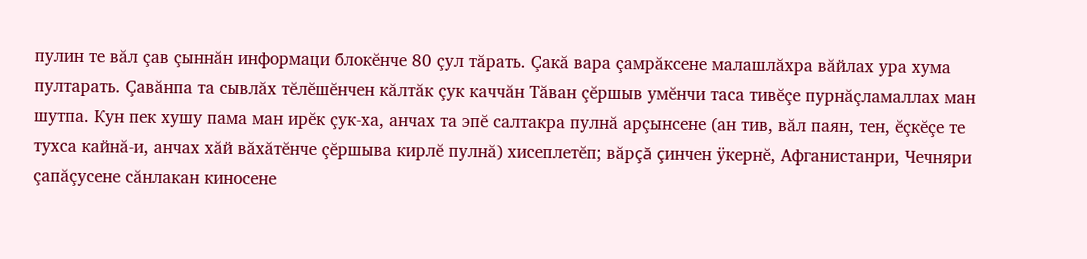пулин те вăл çав çыннăн информаци блокĕнче 80 çул тăрать. Çакă вара çамрăксене малашлăхра вăйлах ура хума пултарать. Çавăнпа та сывлăх тĕлĕшĕнчен кăлтăк çук каччăн Тăван çĕршыв умĕнчи таса тивĕçе пурнăçламаллах ман шутпа. Кун пек хушу пама ман ирĕк çук-ха, анчах та эпĕ салтакра пулнă арçынсене (ан тив, вăл паян, тен, ĕçкĕçе те тухса кайнă-и, анчах хăй вăхăтĕнче çĕршыва кирлĕ пулнă) хисеплетĕп; вăрçă çинчен ÿкернĕ, Афганистанри, Чечняри çапăçусене сăнлакан киносене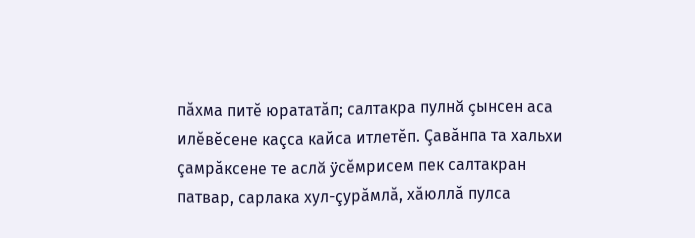пăхма питĕ юрататăп; салтакра пулнă çынсен аса илĕвĕсене каçса кайса итлетĕп. Çавăнпа та хальхи çамрăксене те аслă ÿсĕмрисем пек салтакран патвар, сарлака хул-çурăмлă, хăюллă пулса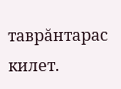таврăнтарас килет.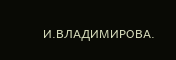И.ВЛАДИМИРОВА.